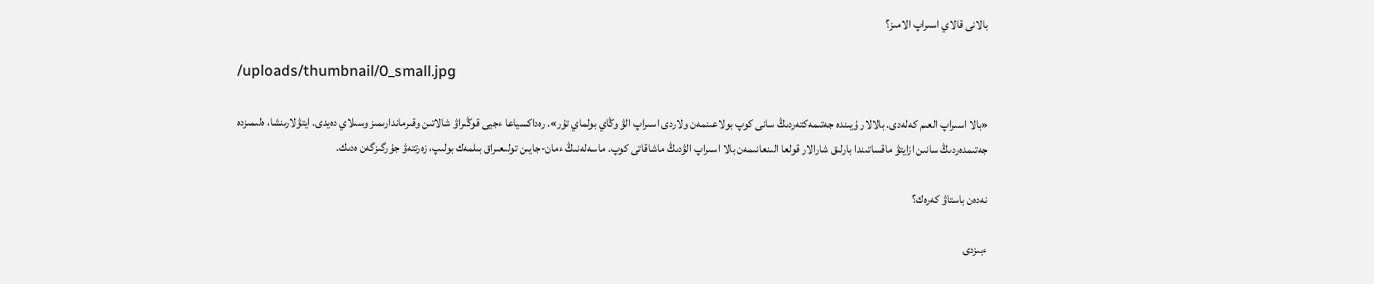بالانى قالاي اسىراپ الامىز؟

/uploads/thumbnail/0_small.jpg

«بالا اسىراپ العىم كەلەدى. بالالار ۇيىندە جەتىمەكتەردىڭ سانى كوپ بولاعىنمەن ولاردى اسىراپ الۋ وڭاي بولماي تۇر». رەداكسياعا ءجيى قوڭىراۋ شالاتىن وقىرماندارىمىز وسىلاي دەيدى. ايتۋلارىنشا، ەلىمىزدە جەتىمدەردىڭ سانىن ازايتۋ ماقساتىندا بارلىق شارالار قولعا الىنعانىمەن بالا اسىراپ الۋدىڭ ماشاقاتى كوپ. ماسەلەنىڭ ءمان-جايىن تولىعىراق بىلمەك بولىپ، زەرتتەۋ جۇرگىزگەن ەدىك.

نەدەن باستاۋ كەرەك؟

ءبىزدى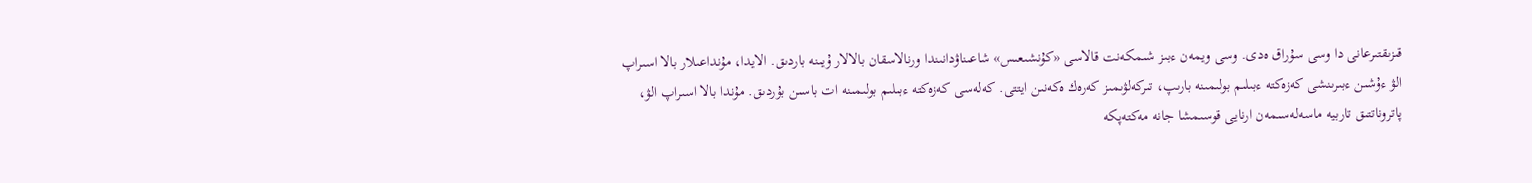قىزىقتىرعانى دا وسى سۇراق ەدى. وسى ويمەن ءبىز شىمكەنت قالاسى «كۇنشىعىس» شاعىناۋدانىندا ورنالاسقان بالالار ۇيىنە باردىق. الايدا، مۇنداعىلار بالا اسىراپ الۋ ءۇشىن ءبىرىنشى كەزەكتە ءبىلىم بولىمىنە بارىپ، تىركەلۋىمىز كەرەك ەكەنىن ايتتى. كەلەسى كەزەكتە ءبىلىم بولىمىنە ات باسىن بۇردىق. مۇندا بالا اسىراپ الۋ، پاتروناتتىق تاربيە ماسەلەسىمەن ارنايى قوسىمشا جانە مەكتەپكە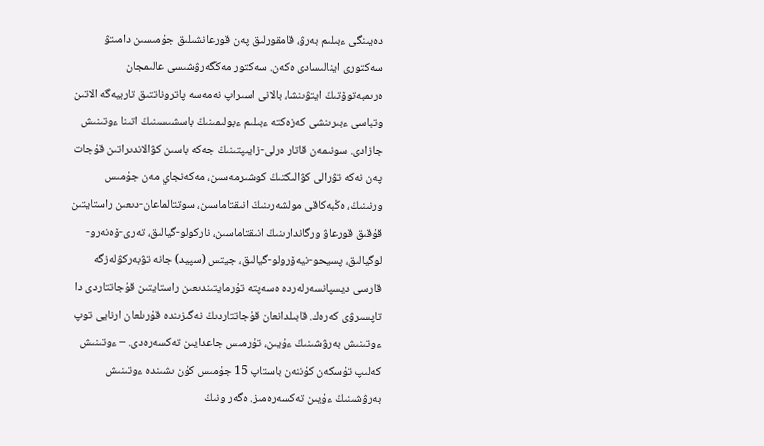دەيىنگى ءبىلىم بەرۋ، قامقورلىق پەن قورعانشىلىق جۇمىسىن دامىتۋ سەكتورى اينالىسادى ەكەن. سەكتور مەڭگەرۋشىسى عالىمجان ەرىمبەتوۆتىڭ ايتۋىنشا، بالانى اسىراپ نەمەسە پاتروناتتىق تاربيەگە الاتىن وتباسى ءبىرىنشى كەزەكتە ءبىلىم ءبولىمىنىڭ باسشىسىنىڭ اتىنا ءوتىنىش جازادى. سونىمەن قاتار ەرلى-زايىپتىنىڭ جەكە باسىن كۋالاندىراتىن قۇجات پەن نەكە تۋرالى كۋالىكتىڭ كوشىرمەسىن، مەكەنجاي مەن جۇمىس ورنىنىڭ، ەڭبەكاقى مولشەرىنىڭ انىقتاماسىن، سوتتالماعان-دىعىن راستايتىن قۇقىق قورعاۋ ورگاندارىنىڭ انىقتاماسىن، ناركولو-گيالىق، تەرى-ۆەنەرو-لوگيالىق، پسيحو-نيەۆرولو-گيالىق، جيتس (سپيد) جانە تۋبەركۋلەزگە قارسى ديسپانسەرلەردە ەسەپتە تۇرمايتىندىعىن راستايتىن قۇجاتتاردى دا تاپسىرۋى كەرەك. قابىلدانعان قۇجاتتاردىڭ نەگىزىندە قۇرىلعان ارنايى توپ ءوتىنىش بەرۋشىنىڭ ءۇيىن، تۇرمىس جاعدايىن تەكسەرەدى. – ءوتىنىش كەلىپ تۇسكەن كۇننەن باستاپ 15 جۇمىس كۇن ىشىندە ءوتىنىش بەرۋشىنىڭ ءۇيىن تەكسەرەمىز. ەگەر ونىڭ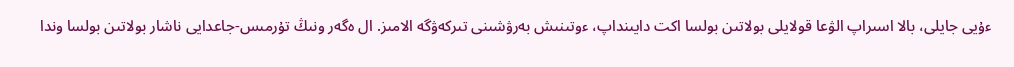ءۇيى جايلى، بالا اسىراپ الۋعا قولايلى بولاتىن بولسا اكت دايىنداپ، ءوتىنىش بەرۋشىنى تىركەۋگە الامىز. ال ەگەر ونىڭ تۇرمىس-جاعدايى ناشار بولاتىن بولسا وندا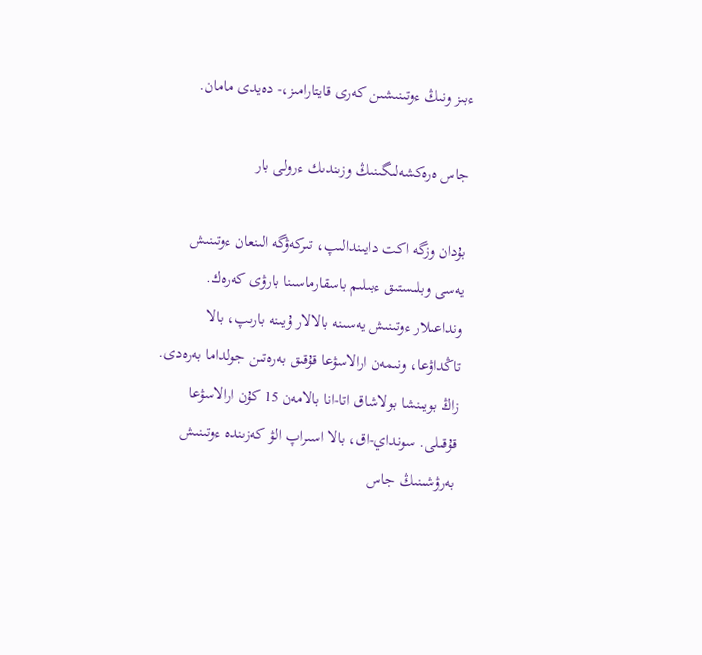ءبىز ونىڭ ءوتىنىشىن كەرى قايتارامىز،- دەيدى مامان.

جاس ەرەكشەلىگىنىڭ وزىندىك ءرولى بار

بۇدان وزگە اكت دايىندالىپ، تىركەۋگە الىنعان ءوتىنىش يەسى وبلىستىق ءبىلىم باسقارماسىنا بارۋى كەرەك. ونداعىلار ءوتىنىش يەسىنە بالالار ۇيىنە بارىپ، بالا تاڭداۋعا، ونىمەن ارالاسۋعا قۇقىق بەرەتىن جولداما بەرەدى. زاڭ بويىنشا بولاشاق اتا-انا بالامەن 15 كۇن ارالاسۋعا قۇقىلى. سونداي-اق، بالا اسىراپ الۋ كەزىندە ءوتىنىش بەرۋشىنىڭ جاس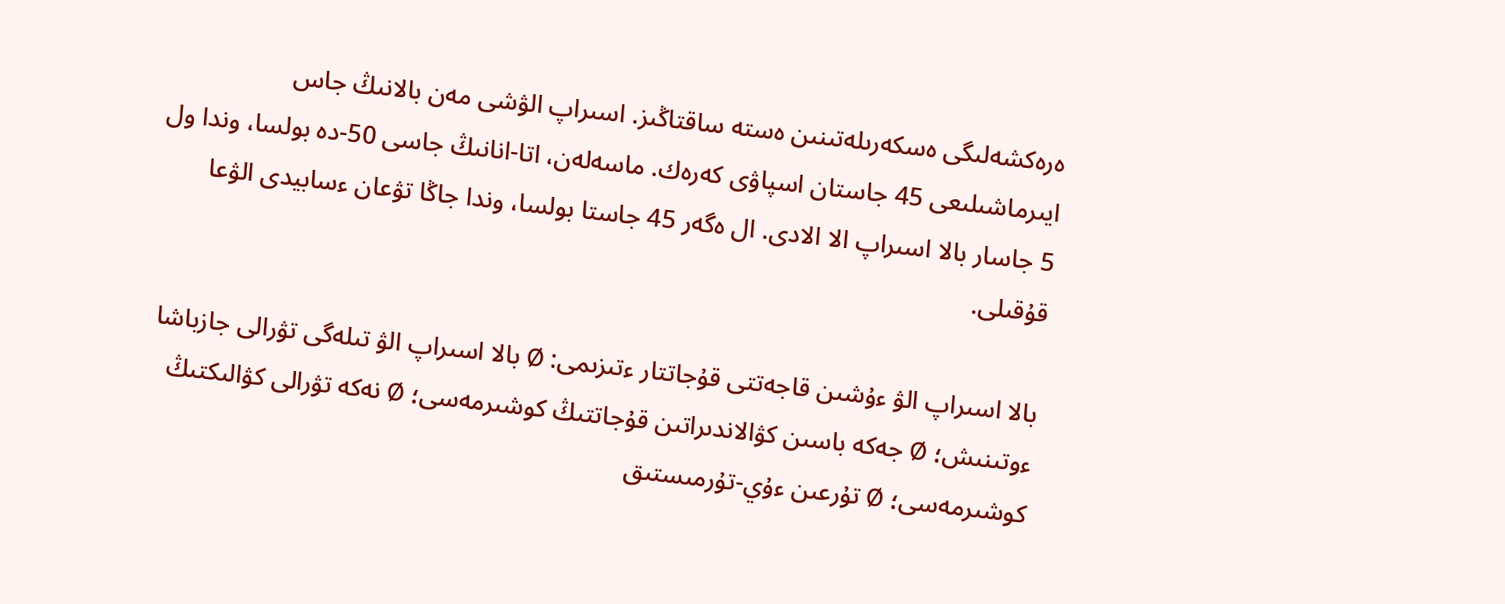ەرەكشەلىگى ەسكەرىلەتىنىن ەستە ساقتاڭىز. اسىراپ الۋشى مەن بالانىڭ جاس ايىرماشىلىعى 45 جاستان اسپاۋى كەرەك. ماسەلەن، اتا-انانىڭ جاسى 50-دە بولسا، وندا ول 5 جاسار بالا اسىراپ الا الادى. ال ەگەر 45 جاستا بولسا، وندا جاڭا تۋعان ءسابيدى الۋعا قۇقىلى.

بالا اسىراپ الۋ ءۇشىن قاجەتتى قۇجاتتار ءتىزىمى: Ø بالا اسىراپ الۋ تىلەگى تۋرالى جازباشا ءوتىنىش؛ Ø جەكە باسىن كۋالاندىراتىن قۇجاتتىڭ كوشىرمەسى؛ Ø نەكە تۋرالى كۋالىكتىڭ كوشىرمەسى؛ Ø تۇرعىن ءۇي-تۇرمىستىق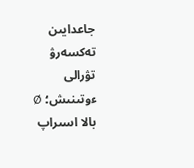جاعدايىن تەكسەرۋ تۋرالى ءوتىنىش؛ Ø بالا اسىراپ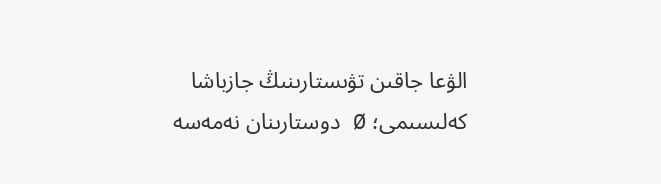الۋعا جاقىن تۋىستارىنىڭ جازباشا كەلىسىمى؛ Ø دوستارىنان نەمەسە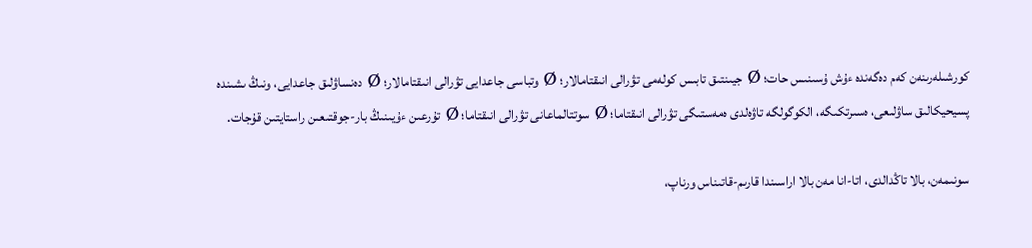كورشىلەرىنەن كەم دەگەندە ءۇش ۇسىنىس حات؛ Ø جيىنتىق تابىس كولەمى تۋرالى انىقتامالار؛ Ø وتباسى جاعدايى تۋرالى انىقتامالار؛ Ø دەنساۋلىق جاعدايى، ونىڭ ىشىندە پسيحيكالىق ساۋلىعى، ەسىرتكىگە، الكوگولگە تاۋەلدى ەمەستىگى تۋرالى انىقتاما؛ Ø سوتتالماعانى تۋرالى انىقتاما؛ Ø تۇرعىن ءۇيىنىڭ بار-جوقتىعىن راستايتىن قۇجات.

سونىمەن، بالا تاڭدالدى، اتا-انا مەن بالا اراسىندا قارىم-قاتىناس ورناپ،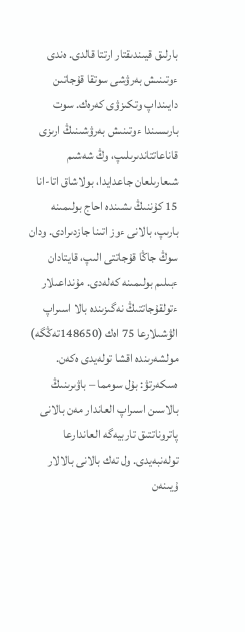بارلىق قيىندىقتار ارتتا قالدى. ەندى ءوتىنىش بەرۋشى سوتقا قۇجاتىن دايىنداپ وتكىزۋى كەرەك. سوت بارىسىندا ءوتىنىش بەرۋشىنىڭ ارىزى قاناعاتتاندىرىلىپ، وڭ شەشىم شىعارىلعان جاعدايدا، بولاشاق اتا-انا 15 كۇننىڭ ىشىندە احاج بولىمىنە بارىپ، بالانى ءوز اتىنا جازدىرادى. ودان سوڭ جاڭا قۇجاتتى الىپ، قايتادان ءبىلىم بولىمىنە كەلەدى. مۇنداعىلار ءتولقۇجاتتىڭ نەگىزىندە بالا اسىراپ الۋشىلارعا 75 اەك (148650تەڭگە) مولشەرىندە اقشا تولەيدى ەكەن. ەسكەرتۋ: بۇل سومما – باۋىرىنىڭ بالاسىن اسىراپ العاندار مەن بالانى پاتروناتتىق تاربيەگە العاندارعا تولەنبەيدى. ول تەك بالانى بالالار ۇيىنەن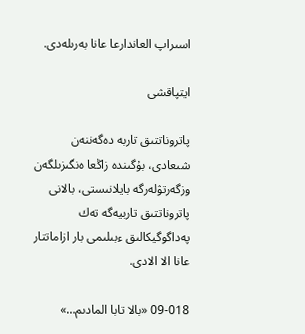اسىراپ العاندارعا عانا بەرىلەدى.

ايتپاقشى

پاتروناتتىق تاربە دەگەننەن شىعادى، بۇگىندە زاڭعا ەنگىزىلگەن وزگەرتۋلەرگە بايلانىستى، بالانى پاتروناتتىق تاربيەگە تەك پەداگوگيكالىق ءبىلىمى بار ازاماتتار عانا الا الادى.

09-018 «بالا تابا المادىم…»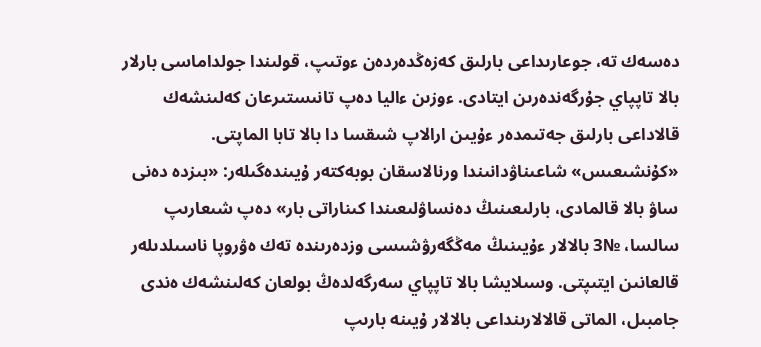دەسەك تە، جوعارىداعى بارلىق كەزەڭدەردەن ءوتىپ، قولىندا جولداماسى بارلار بالا تاپپاي جۇرگەندەرىن ايتادى. ءوزىن ءاليا دەپ تانىستىرعان كەلىنشەك قالاداعى بارلىق جەتىمدەر ءۇيىن ارالاپ شىقسا دا بالا تابا الماپتى. «كۇنشىعىس» شاعىناۋدانىندا ورنالاسقان بوبەكتەر ۇيىندەگىلەر: «بىزدە دەنى ساۋ بالا قالمادى، بارلىعىنىڭ دەنساۋلىعىندا كىناراتى بار» دەپ شىعارىپ سالسا، №3 بالالار ءۇيىنىڭ مەڭگەرۋشىسى وزدەرىندە تەك ەۋروپا ناسىلدىلەر قالعانىن ايتىپتى. وسىلايشا بالا تاپپاي سەرگەلدەڭ بولعان كەلىنشەك ەندى جامبىل، الماتى قالالارىنداعى بالالار ۇيىنە بارىپ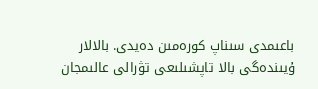باعىمدى سىناپ كورەمىن دەيدى. بالالار ۇيىندەگى بالا تاپشىلىعى تۋرالى عالىمجان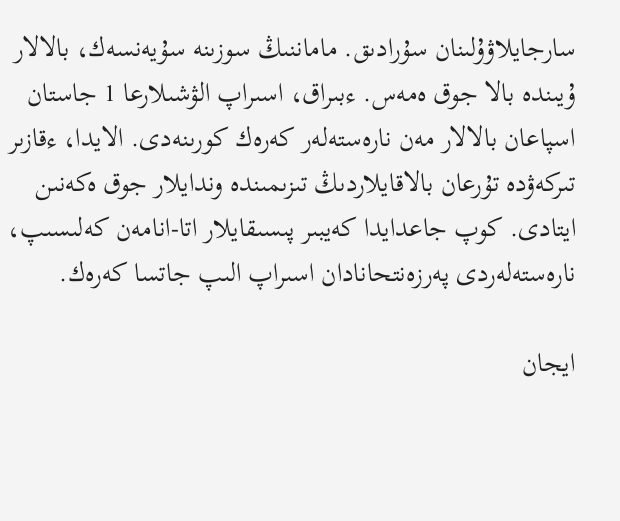سارجايلاۋۇلىنان سۇرادىق. ماماننىڭ سوزىنە سۇيەنسەك، بالالار ۇيىندە بالا جوق ەمەس. ءبىراق، اسىراپ الۋشىلارعا 1 جاستان اسپاعان بالالار مەن نارەستەلەر كەرەك كورىنەدى. الايدا، ءقازىر تىركەۋدە تۇرعان بالاقايلاردىڭ تىزىمىندە وندايلار جوق ەكەنىن ايتادى. كوپ جاعدايدا كەيبىر پىسىقايلار اتا-انامەن كەلىسىپ، نارەستەلەردى پەرزەنتحانادان اسىراپ الىپ جاتسا كەرەك.

ايجان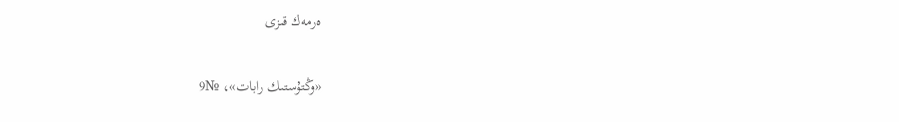ەرمەك قىزى

«وڭتۇستىك رابات»، №9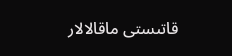قاتىستى ماقالالار